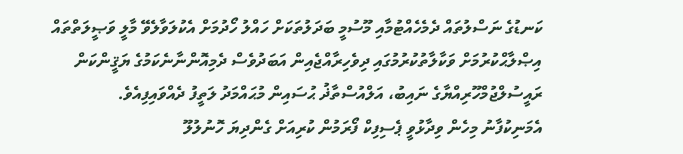ކަނޑުގެ ނަސްލުތައް ދެމެހެއްޓުމާއި މޫސުމީ ބަދަލުތަކަށް ހައްލު ހޯދުމަށް އެކުލަވާލެވޭ މާލީ ވަޞީލަތްތައް އިޞްލާޙްކުރުމަށް ވަކާލާތުކުރުމުގައި ދިވެހިރާއްޖެއިން އަބަދުވެސް ދެމިއޮންނާނެކަމުގެ ޔަޤީންކަން ރައީސުލްޖުމްހޫރިއްޔާގެ ނައިބު، އަލްއުސްތާޛު ޙުސައިން މުޙައްމަދު ލަތީފު ދެއްވައިފިއެވެ.
އެމަނިކުފާނު މިހެން ވިދާޅުވީ ޕެސިފިކް ފޯރަމުން ކުރިއަށް ގެންދިޔަ ހޮނުލުލޫ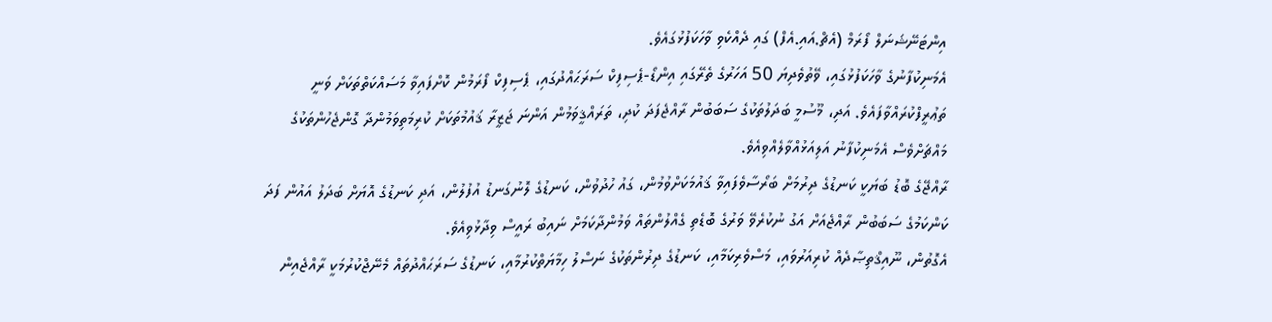އިންޓަނޭޝަނަލް ފޯރަމް (އެޗް.އައި.އެފް) ގައި ދެއްކެވި ވާހަކަފުޅުގައެވެ.
އެމަނިކުފާނުގެ ވާހަކަފުޅުގައި، ވޭތުވެދިޔަ 50 އަހަރުގެ ތެރޭގައި އިންޑޯ-ޕެސިފިކް ސަރަޙައްދުގައި، ޕެސިފިކް ފޯރަމުން ކޮށްފައިވާ މަސައްކަތްތަކަށް ވަނީ ތަޢުރީފްކުރައްވާފައެވެ. އަދި، މޫސުމީ ބަދަލުތަކުގެ ސަބަބުން ރާއްޖެފަދަ ކުދި، ތަރައްޤީވަމުން އަންނަ ޖަޒީރާ ޤައުމުތަކަށް ކުރިމަތިވަމުންދާ ގޮންޖެހުންތަކުގެ މައްޗަށްވެސް އެމަނިކުފާނު އަލިއަޅުއްވާލެއްވިއެވެ.
ރާއްޖޭގެ ބޮޑު ބަޔަކީ ކަނޑުގެ ދިރުމަށް ބަރޯސާވެފައިވާ ޤައުމަކަށްވުމުން، ގައު ހުދުވުން، ކަނޑުގެ ލޮނުގަނޑު އުފުލުން، އަދި ކަނޑުގެ އޮޔަށް ބަދަލު އައުން ފަދަ ކަންކަމުގެ ސަބަބުން ރާއްޖެއަށް އަގު ނުކުރެވޭ ވަރުގެ ބޮޑެތި ގެއްލުންތައް ވަމުންދާކަމަށް ނައިބު ރައީސް ވިދާޅުވިއެވެ.
އެގޮތުން، ނޫއިޤްތިޞާދެއް ކުރިއަރުވައި، މަސްވެރިކަމާއި، ކަނޑުގެ ދިރުންތަކުގެ ނަސްލު ހިމާޔަތްކުރުމާއި، ކަނޑުގެ ސަރަޙައްދުތައް މެނޭޖްކުރުމަކީ ރާއްޖެއިން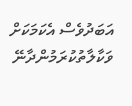އަބަދުވެސް އެކަމަކަށް ވަކާލާތުކުރަމުންދާނޭ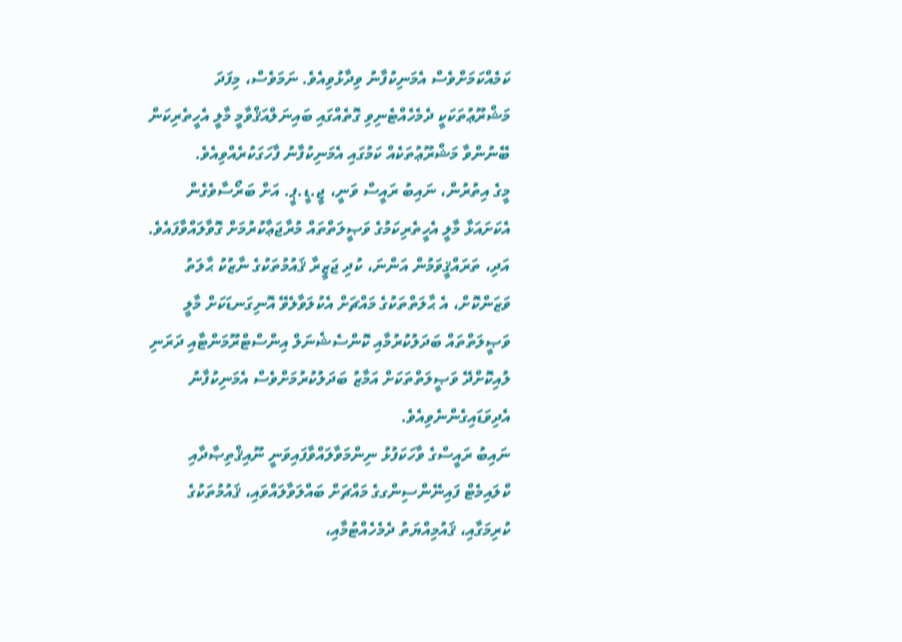ކަމެއްކަމަށްވެސް އެމަނިކުފާނު ވިދާޅުވިއެވެ. ނަމަވެސް، މިފަދަ މަޝްރޫޢުތަކަކީ ދެމެހެއްޓެނިވި ގޮތެއްގައި ބައިނަލްއަޤްވާމީ މާލީ އެހީތެރިކަން ބޭނުންވާ މަޝްރޫޢުތަކެއް ކަމުގައި އެމަނިކުފާނު ފާހަގަކުރެއްވިއެވެ.
މީގެ އިތުރުން، ނައިބު ރައީސް ވަނީ، ޖީ.ޑީ.ޕީ. އަށް ބަރޯސާވެގެން އެކަށައަޅާ މާލީ އެހީތެރިކަމުގެ ވަޞީލަތްތައް މުރާޖަޢާކުރުމަށް ގޮވާލައްވާފައެވެ. އަދި، ތަރައްޤީވަމުން އަންނަ، ކުދި ޖަޒީރާ ޤައުމުތަކުގެ ނާޒުކު ޙާލަތު ވަޒަންކޮށް، އެ ޙާލަތްތަކުގެ މައްޗަށް އެކުލަވާލެވޭ އޮނިގަނޑަކަށް މާލީ ވަޞީލަތްތައް ބަދަލުކުރުމާއި ކޮންސެޝެނަލް އިންސްޓްރޫމަންޓާއި ދަރަނި ލުއިކޮށްދޭ ވަޞީލަތްތަކަށް އަމާޒު ބަދަލުކުރުމަށްވެސް އެމަނިކުފާނު އެދިވަޑައިގެންނެވިއެވެ.
ނައިބު ރައީސްގެ ވާހަކަފުޅު ނިންމަވާލައްވާފައިވަނީ ނޫއިޤްތިޞާދާއި ކްލައިމެޓް ފައިނޭންސިންގގެ މައްޗަށް ބައްލަވާލައްވައި، ޤައުމުތަކުގެ ކުރިމަގާއި، ޤައުމިއްޔަތު ދެމެހެއްޓުމާއި،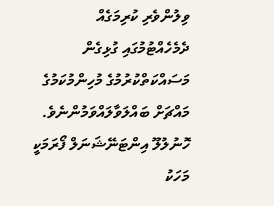ވިލުންވެރި ކުރިމަގެއް ދެމެހެއްޓުމުގައި ގުޅިގެން މަސައްކަތްކުރުމުގެ މުހިންމުކަމުގެ މައްޗަށް ބައްލަވާލައްވަމުންނެވެ.
ހޮނުލުލޫ އިންޓަނޭޝަނަލް ފޯރަމަކީ މަހަކު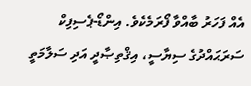އެއް ފަހަރު ބާއްވާ ފޯރަމެކެވެ. އިންޑޯ-ޕެސިފިކް ސަރަޙައްދުގެ ސިޔާސީ، އިޤްތިޞާދީ އަދި ސަލާމަތީ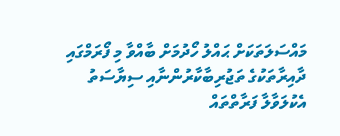މައްސަލަތަކަށް ޙައްލު ހޯދުމަށް ބާއްވާ މި ފޯރަމްގައި ދާއިރާތަކުގެ ތަޖުރިބާކާރުންނާއި ސިޔާސަތު އެކުލަވާލާ ފަރާތްތައް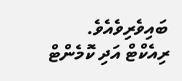ބައިވެރިވެއެވެ.
ރިއެކްޓް އަދި ކޮމެންޓް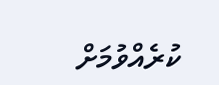ކުރެއްވުމަށް